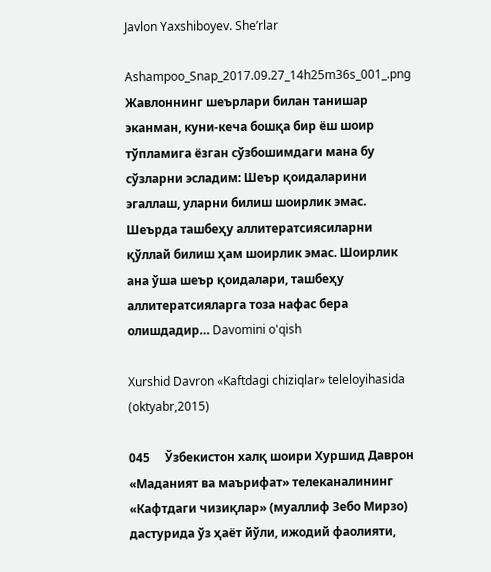Javlon Yaxshiboyev. She’rlar

Ashampoo_Snap_2017.09.27_14h25m36s_001_.png    Жавлоннинг шеърлари билан танишар эканман, куни-кеча бошқа бир ёш шоир тўпламига ёзган сўзбошимдаги мана бу сўзларни эсладим: Шеър қоидаларини эгаллаш, уларни билиш шоирлик эмас. Шеърда ташбеҳу аллитератсиясиларни қўллай билиш ҳам шоирлик эмас. Шоирлик ана ўша шеър қоидалари, ташбеҳу аллитератсияларга тоза нафас бера олишдадир… Davomini o'qish

Xurshid Davron «Kaftdagi chiziqlar» teleloyihasida (oktyabr,2015)

045     Ўзбекистон халқ шоири Хуршид Даврон «Маданият ва маърифат» телеканалининг «Кафтдаги чизиқлар» (муаллиф Зебо Мирзо) дастурида ўз ҳаёт йўли, ижодий фаолияти,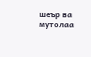шеър ва мутолаа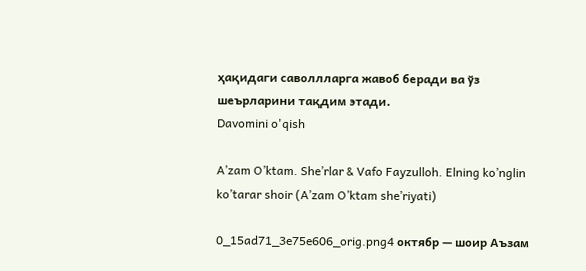ҳақидаги саволлларга жавоб беради ва ўз шеърларини тақдим этади.
Davomini o'qish

A’zam O’ktam. She’rlar & Vafo Fayzulloh. Elning ko’nglin ko’tarar shoir (A’zam O’ktam she’riyati)

0_15ad71_3e75e606_orig.png4 октябр — шоир Аъзам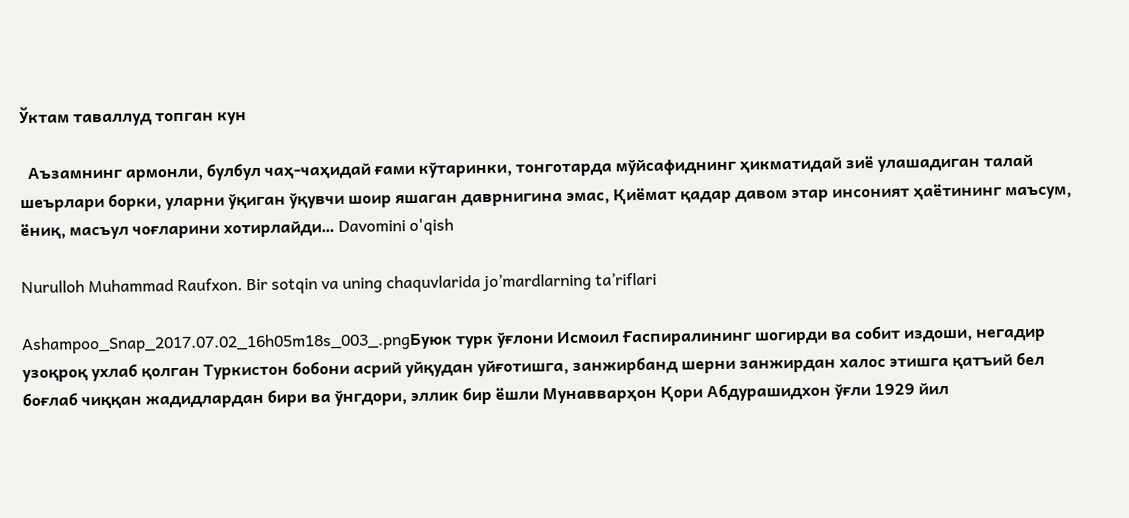Ўктам таваллуд топган кун

  Аъзамнинг армонли, булбул чаҳ-чаҳидай ғами кўтаринки, тонготарда мўйсафиднинг ҳикматидай зиё улашадиган талай шеърлари борки, уларни ўқиган ўқувчи шоир яшаган даврнигина эмас, Қиёмат қадар давом этар инсоният ҳаётининг маъсум, ёниқ, масъул чоғларини хотирлайди… Davomini o'qish

Nurulloh Muhammad Raufxon. Bir sotqin va uning chaquvlarida jo’mardlarning ta’riflari

Ashampoo_Snap_2017.07.02_16h05m18s_003_.pngБуюк турк ўғлони Исмоил Ғаспиралининг шогирди ва собит издоши, негадир узоқроқ ухлаб қолган Туркистон бобони асрий уйқудан уйғотишга, занжирбанд шерни занжирдан халос этишга қатъий бел боғлаб чиққан жадидлардан бири ва ўнгдори, эллик бир ёшли Мунавварҳон Қори Абдурашидхон ўғли 1929 йил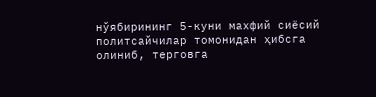нўябирининг 5-куни махфий сиёсий политсайчилар томонидан ҳибсга олиниб, терговга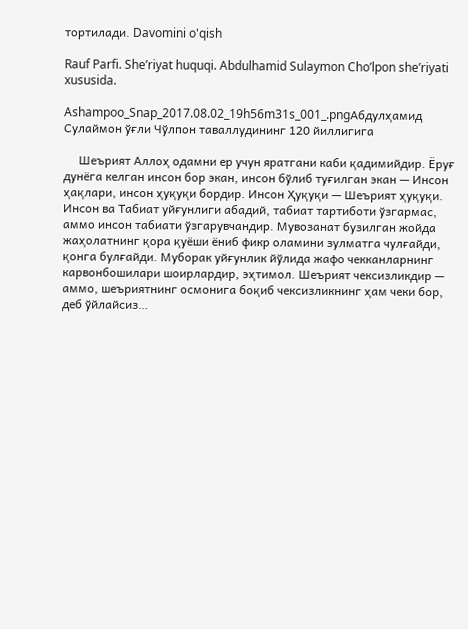тортилади. Davomini o'qish

Rauf Parfi. She’riyat huquqi. Abdulhamid Sulaymon Cho’lpon she’riyati xususida.

Ashampoo_Snap_2017.08.02_19h56m31s_001_.pngАбдулҳамид Сулаймон ўғли Чўлпон таваллудининг 120 йиллигига

     Шеърият Аллоҳ одамни ер учун яратгани каби қадимийдир. Ёруғ дунёга келган инсон бор экан, инсон бўлиб туғилган экан — Инсон ҳақлари, инсон ҳуқуқи бордир. Инсон Ҳуқуқи — Шеърият ҳуқуқи. Инсон ва Табиат уйғунлиги абадий, табиат тартиботи ўзгармас, аммо инсон табиати ўзгарувчандир. Мувозанат бузилган жойда жаҳолатнинг қора қуёши ёниб фикр оламини зулматга чулғайди, қонга булғайди. Муборак уйғунлик йўлида жафо чекканларнинг карвонбошилари шоирлардир, эҳтимол. Шеърият чексизликдир — аммо, шеъриятнинг осмонига боқиб чексизликнинг ҳам чеки бор, деб ўйлайсиз…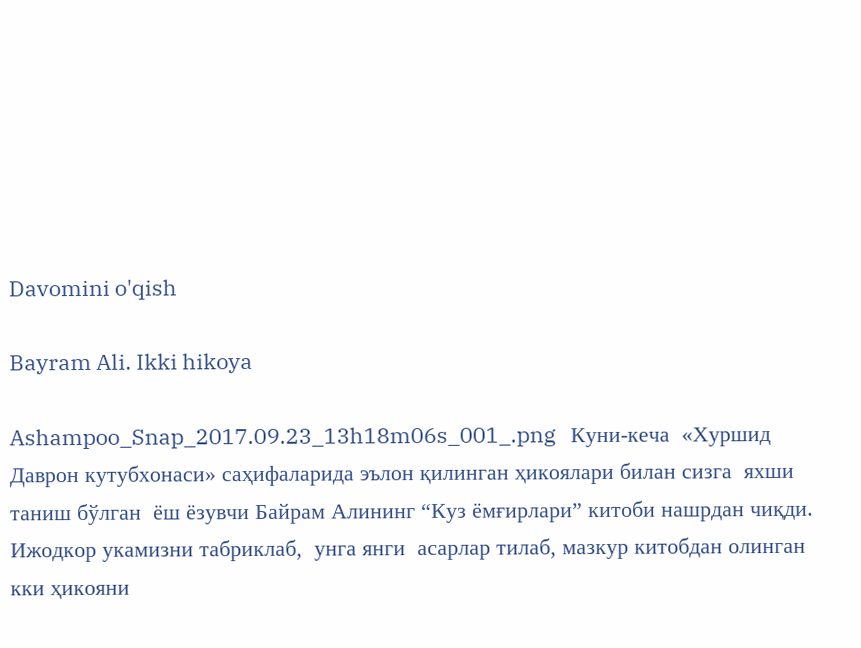Davomini o'qish

Bayram Ali. Ikki hikoya

Ashampoo_Snap_2017.09.23_13h18m06s_001_.png   Куни-кеча  «Хуршид Даврон кутубхонаси» саҳифаларида эълон қилинган ҳикоялари билан сизга  яхши таниш бўлган  ёш ёзувчи Байрам Алининг “Куз ёмғирлари” китоби нашрдан чиқди. Ижодкор укамизни табриклаб,  унга янги  асарлар тилаб, мазкур китобдан олинган кки ҳикояни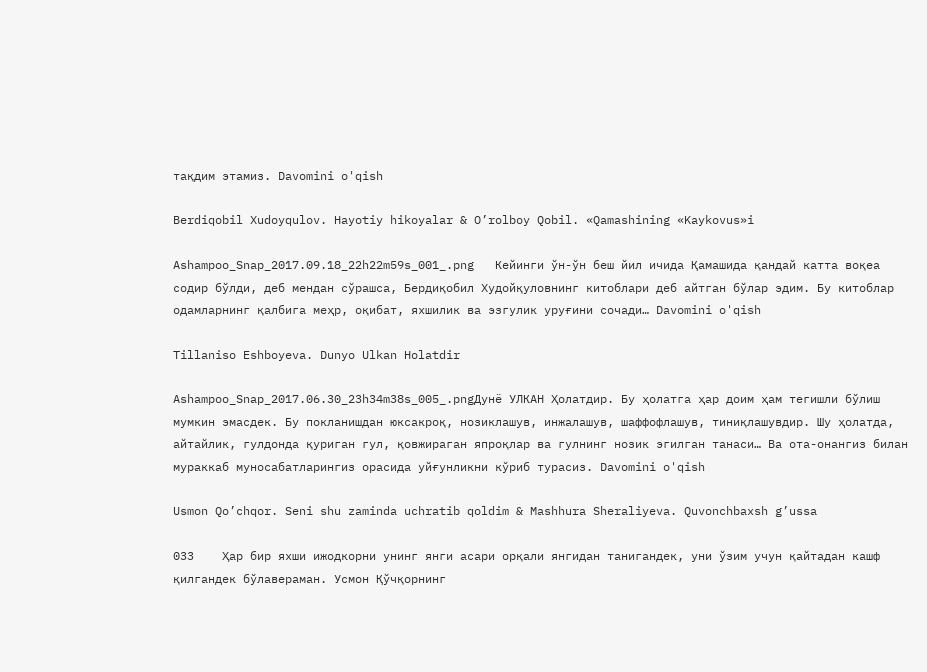тақдим этамиз. Davomini o'qish

Berdiqobil Xudoyqulov. Hayotiy hikoyalar & O’rolboy Qobil. «Qamashining «Kaykovus»i

Ashampoo_Snap_2017.09.18_22h22m59s_001_.png   Кейинги ўн-ўн беш йил ичида Қамашида қандай катта воқеа содир бўлди, деб мендан сўрашса, Бердиқобил Худойқуловнинг китоблари деб айтган бўлар эдим. Бу китоблар одамларнинг қалбига меҳр, оқибат, яхшилик ва эзгулик уруғини сочади… Davomini o'qish

Tillaniso Eshboyeva. Dunyo Ulkan Holatdir

Ashampoo_Snap_2017.06.30_23h34m38s_005_.pngДунё УЛКАН Ҳолатдир. Бу ҳолатга ҳар доим ҳам тегишли бўлиш мумкин эмасдек. Бу покланишдан юксакроқ, нозиклашув, инжалашув, шаффофлашув, тиниқлашувдир. Шу ҳолатда, айтайлик, гулдонда қуриган гул, қовжираган япроқлар ва гулнинг нозик эгилган танаси… Ва ота-онангиз билан мураккаб муносабатларингиз орасида уйғунликни кўриб турасиз. Davomini o'qish

Usmon Qo’chqor. Seni shu zaminda uchratib qoldim & Mashhura Sheraliyeva. Quvonchbaxsh g’ussa

033    Ҳар бир яхши ижодкорни унинг янги асари орқали янгидан танигандек, уни ўзим учун қайтадан кашф қилгандек бўлавераман. Усмон Қўчқорнинг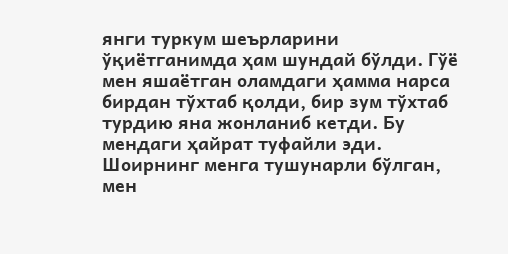янги туркум шеърларини ўқиётганимда ҳам шундай бўлди. Гўё мен яшаётган оламдаги ҳамма нарса бирдан тўхтаб қолди, бир зум тўхтаб турдию яна жонланиб кетди. Бу мендаги ҳайрат туфайли эди. Шоирнинг менга тушунарли бўлган, мен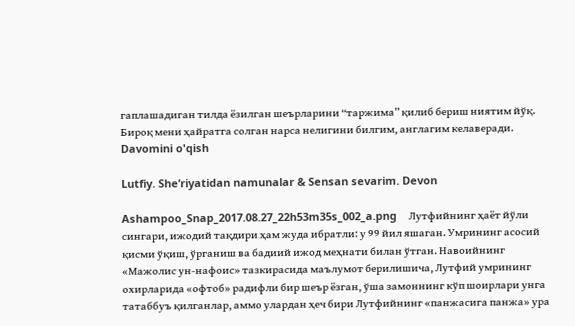гаплашадиган тилда ёзилган шеърларини “таржима” қилиб бериш ниятим йўқ. Бироқ мени ҳайратга солган нарса нелигини билгим, англагим келаверади. Davomini o'qish

Lutfiy. She’riyatidan namunalar & Sensan sevarim. Devon

Ashampoo_Snap_2017.08.27_22h53m35s_002_a.png    Лутфийнинг ҳаёт йўли сингари, ижодий тақдири ҳам жуда ибратли: у 99 йил яшаган. Умрининг асосий қисми ўқиш, ўрганиш ва бадиий ижод меҳнати билан ўтган. Навоийнинг «Мажолис ун-нафоис» тазкирасида маълумот берилишича, Лутфий умрининг охирларида «офтоб» радифли бир шеър ёзган, ўша замоннинг кўп шоирлари унга татаббуъ қилганлар, аммо улардан ҳеч бири Лутфийнинг «панжасига панжа» ура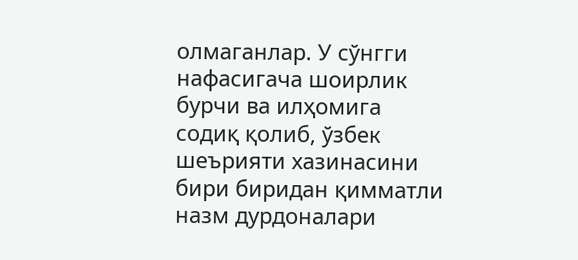олмаганлар. У сўнгги нафасигача шоирлик бурчи ва илҳомига содиқ қолиб, ўзбек шеърияти хазинасини бири биридан қимматли назм дурдоналари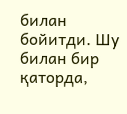билан бойитди. Шу билан бир қаторда,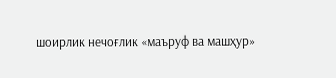шоирлик нечоғлик «маъруф ва машҳур»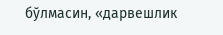бўлмасин, «дарвешлик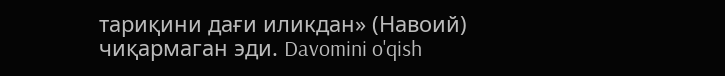тариқини дағи иликдан» (Навоий) чиқармаган эди. Davomini o'qish